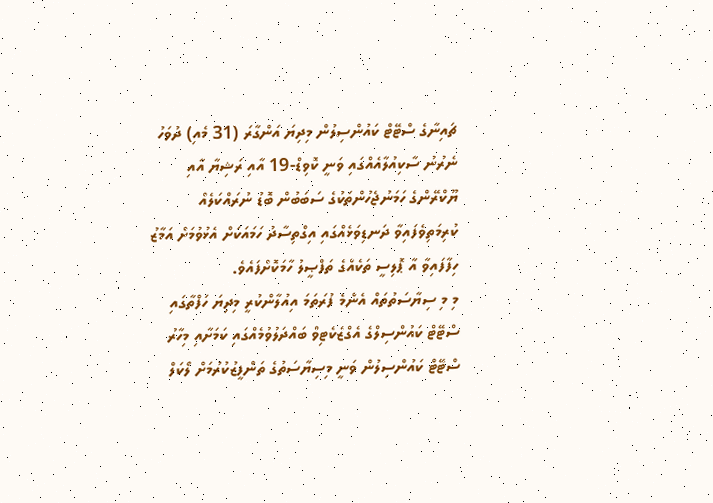ޗައިނާގެ ސްޓޭޓް ކައުންސިލުން މިދިޔަ އަންގާރަ (31 މެއި) ދުވަހު ނެރުނު ސާކިއުލާއެއްގައި ވަނީ ކޮވިޑް-19 އާއި ރަޝިޔާ އާއި ޔޫކްރޭންގެ ހަމަނުޖެހުންތަކުގެ ސަބަބުން ބޮޑު ނުރައްކަލެއް ކުރިމަތިވެފައިވާ ދަނޑިވަޅެއްގައި އިގްތިސާދު ހަމައަކަށް އެޅުވުމަށް އަމާޒު ހިފާފައިވާ އާ ޕޮލިސީ ތަކެއްގެ ތަފްޞީލު ހާމަކޮށްފައެވެ.
މި މި ސިޔާސަތުތައް އެންމެ ފުރަތަމަ އިއުލާންކުރީ މިދިޔަ ހަފްތާގައި ސްޓޭޓް ކައުންސިލްގެ އެގްޒެކެޓިވް ބައްދަލުވުމެއްގައި ކަމަށާއި މިހާރު ސްޓޭޓް ކައުންސިލުން ވަނީ މިސިޔާސަތުގެ ތަންފީޒުކުރުމަށް ލޯކަލް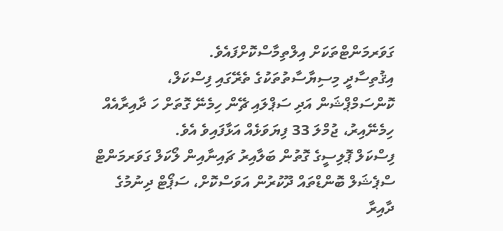ގަވަރމަންޓްތަކަށް އިލްތިމާސްކޮށްފައެވެ.
އިޤުތިސާދީ މިސިޔާސާތުތަކުގެ ތެރޭގައި ފިސްކަލް، ކޮންސަމްޕްޝަން އަދި ސަޕްލައި ޗޭން ހިމެނޭ ގޮތަށް ހަ ދާއިރާއެއް ހިމެނޭއިރު، ޖުމްލަ 33 ފިޔަވަޅެއް އަޅާފައިވެ އެވެ.
ފިސްކަލް ޕޮލިސީގެ ގޮތުން ބަލާއިރު ޗައިނާއިން ލޯކަލް ގަވަރމަންޓް ސްޕެޝަލް ބޮންޑްތައް ދޫކުރުން އަވަސްކޮށް، ސަޕޯޓް ދިނުމުގެ ދާއިރާ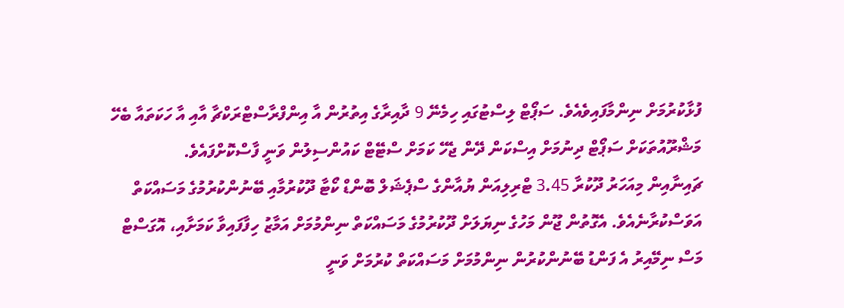ފުޅާކުރުމަށް ނިންމާފައިވެއެވެ. ސަޕޯޓް ލިސްޓުގައި ހިމެނޭ 9 ދާއިރާގެ އިތުރުން އާ އިންފްރާސްޓްރަކްޗާ އާއި އާ ހަކަތައާ ބެހޭ މަޝްރޫއުތަކަށް ސަޕޯޓް ދިނުމަށް އިސްކަން ދޭން ޖެހޭ ކަމަށް ސްޓޭޓް ކައުންސިލުން ވަނީ ފާސްކޮށްފައެވެ.
ޗައިނާއިން މިއަހަރު ދޫކުރާ 3.45 ޓްރިލިއަން ޔުއާންގެ ސްޕެޝަލް ބޮންޑް ކޯޓާ ދޫކުރުމާއި ބޭނުންކުރުމުގެ މަސައްކަތް އަވަސްކުރާނެއެވެ. އެގޮތުން ޖޫން މަހުގެ ނިޔަލަށް ދޫކުރުމުގެ މަސައްކަތް ނިންމުމަށް އަމާޒު ހިފާފައިވާ ކަމަށާއި، އޮގަސްޓް މަސް ނިމޭއިރު އެ ފަންޑު ބޭނުންކުރުން ނިންމުމަށް މަސައްކަތް ކުރުމަށް ވަނީ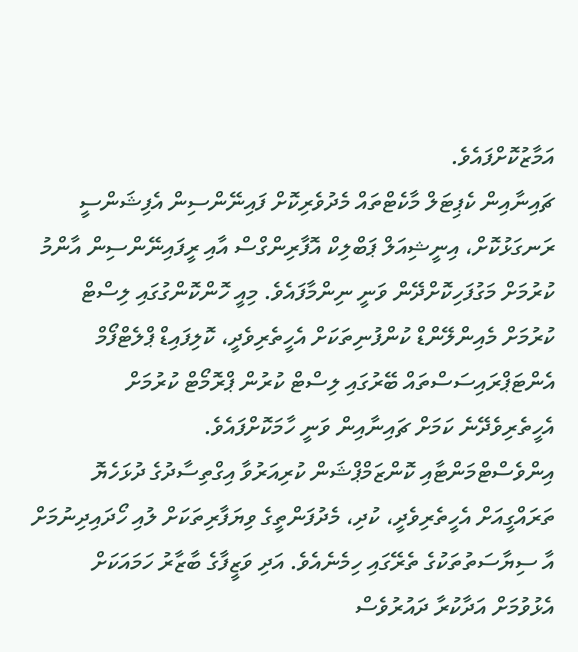އަމާޒުކޮށްފައެވެ.
ޗައިނާއިން ކެޕިޓަލް މާކެޓްތައް މެދުވެރިކޮށް ފައިނޭންސިން އެފިޝަންސީ ރަނގަޅުކޮށް، އިނީޝިއަލް ޕަބްލިކް އޮފާރިންގްސް އާއި ރީފައިނޭންސިން އާންމު ކުރުމަށް މަގުފަހިކޮށްދޭން ވަނީ ނިންމާފައެވެ. މިއީ ހޮންކޮންގުގައި ލިސްޓް ކުރުމަށް މެއިންލޭންޑް ކުންފުނިތަކަށް އެހީތެރިވެދީ، ކޮލިފައިޑް ޕްލެޓްފޯމް އެންޓަޕްރައިސަސްތައް ބޭރުގައި ލިސްޓް ކުރުން ޕްރޮމޯޓް ކުރުމަށް އެހީތެރިވެދޭނެ ކަމަށް ޗައިނާއިން ވަނީ ހާމަކޮށްފައެވެ.
އިންވެސްޓްމަންޓާއި ކޮންޒަމްޕްޝަން ކުރިއަރުވާ އިގްތިސާދުގެ ދުޅަހެޔޮ ތަރައްގީއަށް އެހީތެރިވެދީ، ކުދި، މެދުފަންތީގެ ވިޔަފާރިތަކަށް ލުއި ހޯދައިދިނުމަށް އާ ސިޔާސަތުތަކުގެ ތެރޭގައި ހިމެނެއެވެ. އަދި ވަޒީފާގެ ބާޒާރު ހަމައަކަށް އެޅުވުމަށް އަދާކުރާ ދައުރުވެސް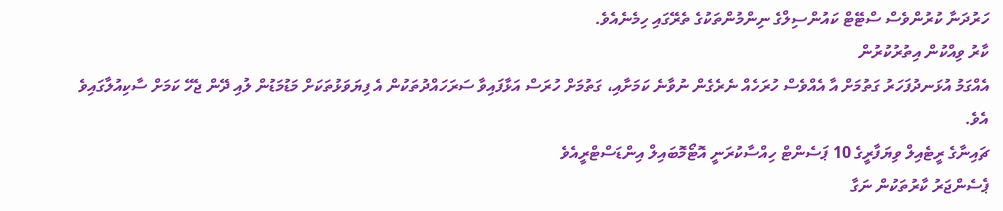ހަރުދަނާ ކުރުންވެސް ސްޓޭޓް ކައުންސިލްގެ ނިންމުންތަކުގެ ތެރޭގައި ހިމެނެއެވެ.
ކާރު ވިއްކުން އިތުރުކުރުން
އެއްގަމު އުޅަނދުފަހަރު ގަތުމަށް އާ އެއްވެސް ހުރަހެއް ނެރެގެން ނުވާނެ ކަމަށާއި، ގަތުމަށް ހުރަސް އަޅާފައިވާ ސަރަހައްދުތަކުން އެ ފިޔަވަޅުތަކަށް މަޑުމަޑުން ލުއި ދޭން ޖެހޭ ކަމަށް ސާކިއުލާގައިވެ އެވެ.
ޗައިނާގެ ރީޓެއިލް ވިޔަފާރީގެ 10 ޕަސެންޓް ހިއްސާކުރަނީ އޮޓޯމޮބައިލް އިންޑަސްޓްރީއެވެ
ޕެސެންޖަރު ކާރުތަކުން ނަގާ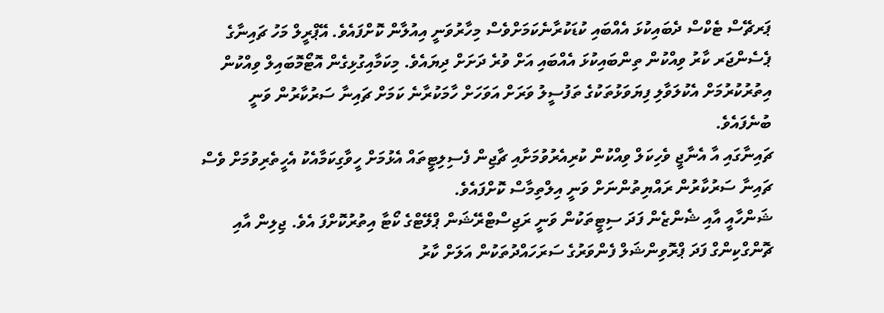ޕަރޗޭސް ޓެކްސް ދެބައިކުޅަ އެއްބައި ކުޑަކުރާނެކަމަށްވެސް މިހާރުވަނީ އިއުލާން ކޮށްފައެވެ. އޭޕްރީލް މަހު ޗައިނާގެ ޕެސެންޖަރ ކާރު ވިއްކުން ތިންބައިކުޅަ އެއްބައި އަށް ވުރެ ދަށަށް ދިޔައެވެ. މިކަމާއިގުޅިގެން އޮޓޯމޮބައިލް ވިއްކުން އިތުރުކުރުމަށް އެކުލަވާލި ފިޔަވަޅުތަކުގެ ތަފުސީލު ވަރަށް އަވަހަށް ހާމަކުރާނެ ކަމަށް ޗައިނާ ސަރުކާރުން ވަނީ ބުނެފައެވެ.
ޗައިނާގައި އާ އެނާޖީ ވެހިކަލް ވިއްކުން ކުރިއެރުވުމަށާއި ޗާޖިން ފެސިލިޓީތައް އެޅުމަށް ހީވާގިކަމާއެކު އެހީތެރިވުމަށް ވެސް ޗައިނާ ސަރުކާރުން ރައްޔިތުންނަށް ވަނީ އިލްތިމާސް ކޮށްފައެވެ.
ޝަންހާއީ އާއި ޝެންޒެން ފަދަ ސިޓީތަކުން ވަނީ ރަޖިސްޓްރޭޝަން ޕްލޭޓްގެ ކޯޓާ އިތުރުކޮށްފަ އެވެ. ޖިލިން އާއި ޗޮންގްކިންގް ފަދަ ޕްރޮވިންޝަލް ފެންވަރުގެ ސަރަހައްދުތަކުން އަލަށް ކާރު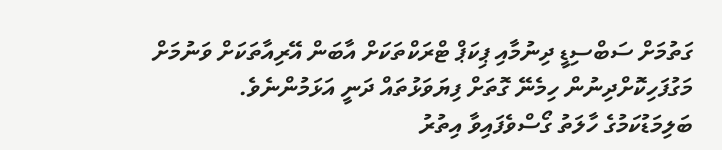ގަތުމަށް ސަބްސިޑީ ދިނުމާއި ޕިކަޕް ޓްރަކްތަކަށް އާބަން އޭރިއާތަކަށް ވަނުމަށް މަގުފަހިކޮށްދިނުން ހިމެނޭ ގޮތަށް ފިޔަވަޅުތައް ދަނީ އަޅަމުންނެވެ.
ބަލިމަޑުކަމުގެ ހާލަތު ގޯސްވެފައިވާ އިތުރު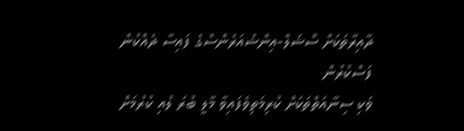ދާއިރާތަކަށް ސޯޝަލް-އިންޝުއަރެންސްގެ ފައިސާ ދެއްކުން ފަސްކުރުން
ވަކި ސިނާއަތްތަކަށް ކުރިމަތިވެފައިވާ މާލީ ބުރަ ލުއި ކުރުމަށް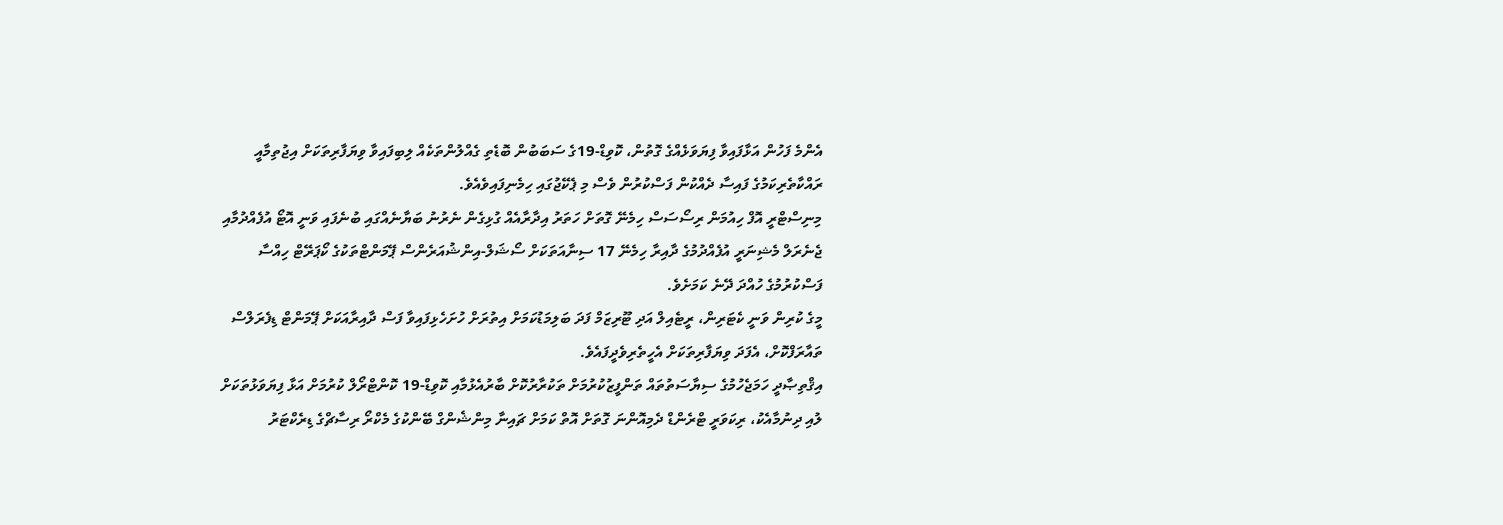އެންމެ ފަހުން އަޅާފައިވާ ފިޔަވަޅެއްގެ ގޮތުން، ކޮވިޑް-19ގެ ސަބަބުން ބޮޑެތި ގެއްލުންތަކެއް ލިބިފައިވާ ވިޔަފާރިތަކަށް އިޖުތިމާއީ ރައްކާތެރިކަމުގެ ފައިސާ ދެއްކުން ފަސްކުރުން ވެސް މި ޕެކޭޖުގައި ހިމެނިފައިވެއެވެ.
މިނިސްޓްރީ އޮފް ހިއުމަން ރިސޯސަސް ހިމެނޭ ގޮތަށް ހަތަރު އިދާރާއެއް ގުޅިގެން ނެރުނު ބަޔާނެއްގައި ބުނެފައި ވަނީ އޮޓޯ އުފެއްދުމާއި ޖެނެރަލް މެޝިނަރީ އުފެއްދުމުގެ ދާއިރާ ހިމެނޭ 17 ސިނާއަތަކަށް ސޯޝަލް-އިންޝުއަރެންސް ޕޭމަންޓްތަކުގެ ކޯޕަރޭޓް ހިއްސާ ފަސްކުރުމުގެ ހުއްދަ ދޭނެ ކަމަށެވެ.
މީގެ ކުރިން ވަނީ ކެޓަރިން، ރީޓެއިލް އަދި ޓޫރިޒަމް ފަދަ ބަލިމަޑުކަމަށް އިތުރަށް ހުށަހެޅިފައިވާ ފަސް ދާއިރާއަކަށް ޕޭމަންޓް ޑިފެރަލްސް ތައާރަފްކޮށް، އެފަދަ ވިޔަފާރިތަކަށް އެހީތެރިވެދީފައެވެ.
އިޤްތިޞާދީ ހަމަޖެހުމުގެ ސިޔާސަތުތައް ތަންފީޒުކުރުމަށް ތަކުރާރުކޮށް ބާރުއެޅުމާއި ކޮވިޑް-19 ކޮންޓްރޯލް ކުރުމަށް އަޅާ ފިޔަވަޅުތަކަށް ލުއި ދިނުމާއެކު، ރިކަވަރީ ޓްރެންޑް ދެމިއޮންނަ ގޮތަށް އޮތް ކަމަށް ޗައިނާ މިންޝެންގް ބޭންކުގެ މެކްރޯ ރިސާޗްގެ ޑިރެކްޓަރު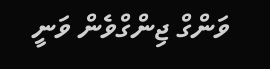ވަންގް ޖިންގްވެން ވަނީ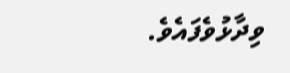ވިދާޅުވެފައެވެ.